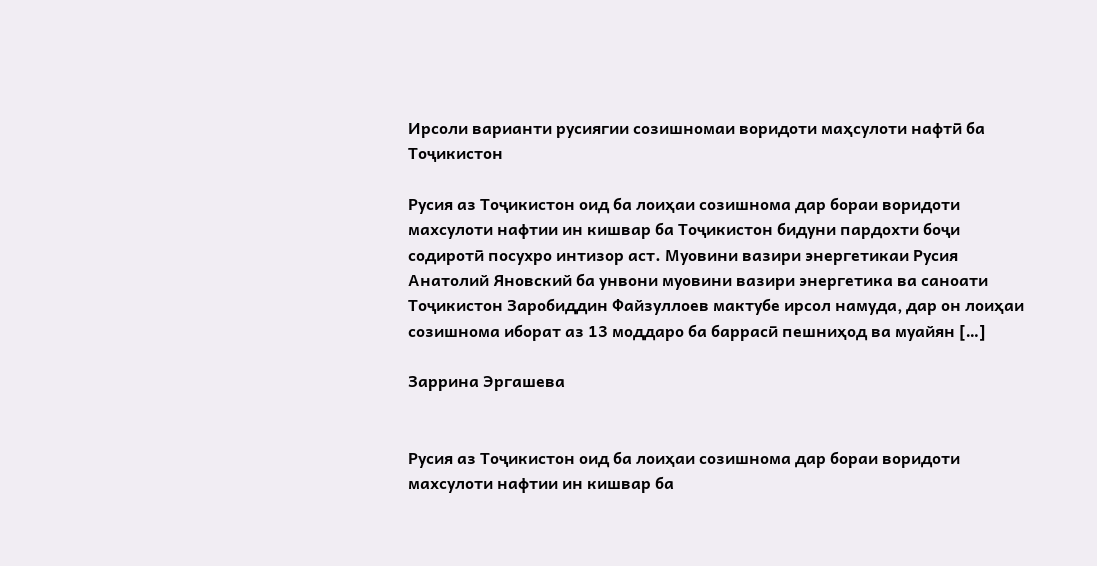Ирсоли варианти русиягии созишномаи воридоти маҳсулоти нафтӣ ба Тоҷикистон

Русия аз Тоҷикистон оид ба лоиҳаи созишнома дар бораи воридоти махсулоти нафтии ин кишвар ба Тоҷикистон бидуни пардохти боҷи содиротӣ посухро интизор аст. Муовини вазири энергетикаи Русия Анатолий Яновский ба унвони муовини вазири энергетика ва саноати Тоҷикистон Заробиддин Файзуллоев мактубе ирсол намуда, дар он лоиҳаи созишнома иборат аз 13 моддаро ба баррасӣ пешниҳод ва муайян […]

Заррина Эргашева


Русия аз Тоҷикистон оид ба лоиҳаи созишнома дар бораи воридоти махсулоти нафтии ин кишвар ба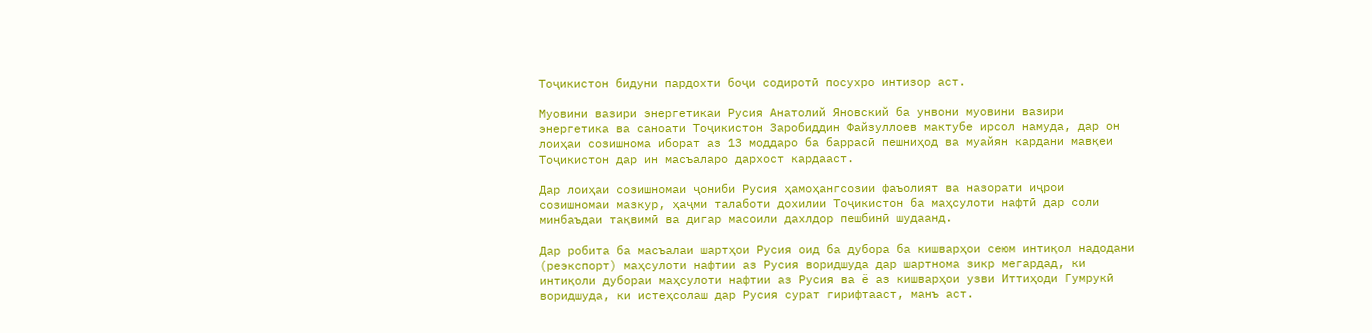Тоҷикистон бидуни пардохти боҷи содиротӣ посухро интизор аст.

Муовини вазири энергетикаи Русия Анатолий Яновский ба унвони муовини вазири энергетика ва саноати Тоҷикистон Заробиддин Файзуллоев мактубе ирсол намуда, дар он лоиҳаи созишнома иборат аз 13 моддаро ба баррасӣ пешниҳод ва муайян кардани мавқеи Тоҷикистон дар ин масъаларо дархост кардааст.

Дар лоиҳаи созишномаи ҷониби Русия ҳамоҳангсозии фаъолият ва назорати иҷрои созишномаи мазкур, ҳаҷми талаботи дохилии Тоҷикистон ба маҳсулоти нафтӣ дар соли минбаъдаи тақвимӣ ва дигар масоили дахлдор пешбинӣ шудаанд.

Дар робита ба масъалаи шартҳои Русия оид ба дубора ба кишварҳои сеюм интиқол надодани (реэкспорт) маҳсулоти нафтии аз Русия воридшуда дар шартнома зикр мегардад, ки интиқоли дубораи маҳсулоти нафтии аз Русия ва ё аз кишварҳои узви Иттиҳоди Гумрукӣ воридшуда, ки истеҳсолаш дар Русия сурат гирифтааст, манъ аст.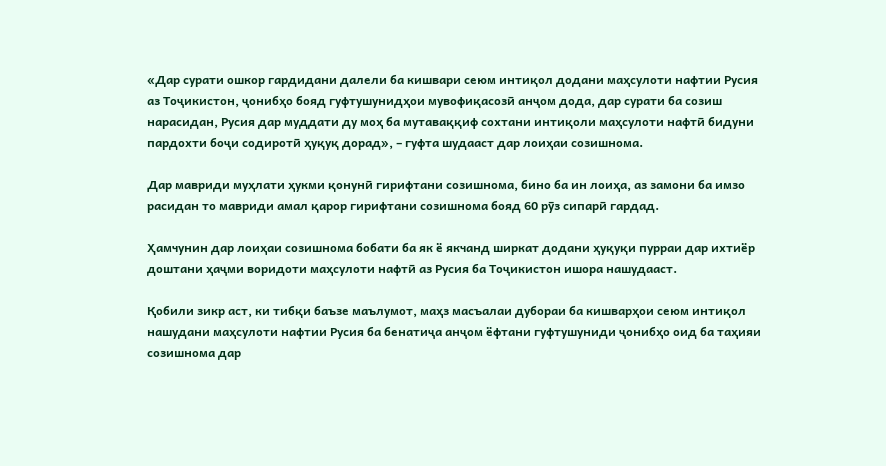«Дар сурати ошкор гардидани далели ба кишвари сеюм интиқол додани маҳсулоти нафтии Русия аз Тоҷикистон, ҷонибҳо бояд гуфтушунидҳои мувофиқасозӣ анҷом дода, дар сурати ба созиш нарасидан, Русия дар муддати ду моҳ ба мутаваққиф сохтани интиқоли маҳсулоти нафтӣ бидуни пардохти боҷи содиротӣ ҳуқуқ дорад», – гуфта шудааст дар лоиҳаи созишнома.

Дар мавриди муҳлати ҳукми қонунӣ гирифтани созишнома, бино ба ин лоиҳа, аз замони ба имзо расидан то мавриди амал қарор гирифтани созишнома бояд 60 рӯз сипарӣ гардад.

Ҳамчунин дар лоиҳаи созишнома бобати ба як ё якчанд ширкат додани ҳуқуқи пурраи дар ихтиёр доштани ҳаҷми воридоти маҳсулоти нафтӣ аз Русия ба Тоҷикистон ишора нашудааст.

Қобили зикр аст, ки тибқи баъзе маълумот, маҳз масъалаи дубораи ба кишварҳои сеюм интиқол нашудани маҳсулоти нафтии Русия ба бенатиҷа анҷом ёфтани гуфтушуниди ҷонибҳо оид ба таҳияи созишнома дар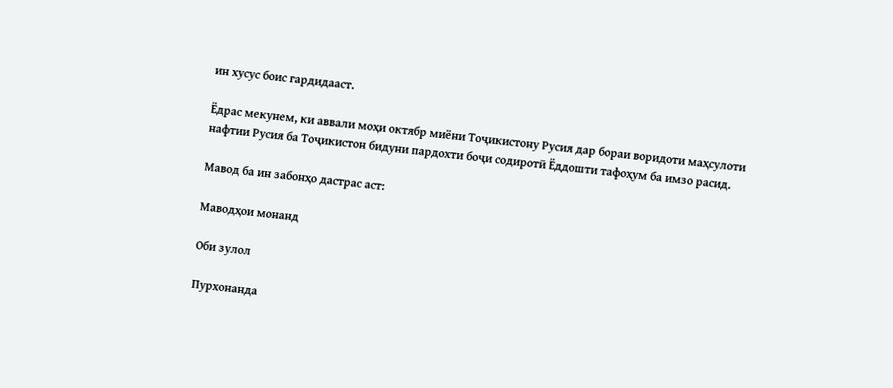ин хусус боис гардидааст.

Ёдрас мекунем, ки аввали моҳи октябр миёни Тоҷикистону Русия дар бораи воридоти маҳсулоти нафтии Русия ба Тоҷикистон бидуни пардохти боҷи содиротӣ Ёддошти тафоҳум ба имзо расид.

Мавод ба ин забонҳо дастрас аст:

Маводҳои монанд

Оби зулол

Пурхонанда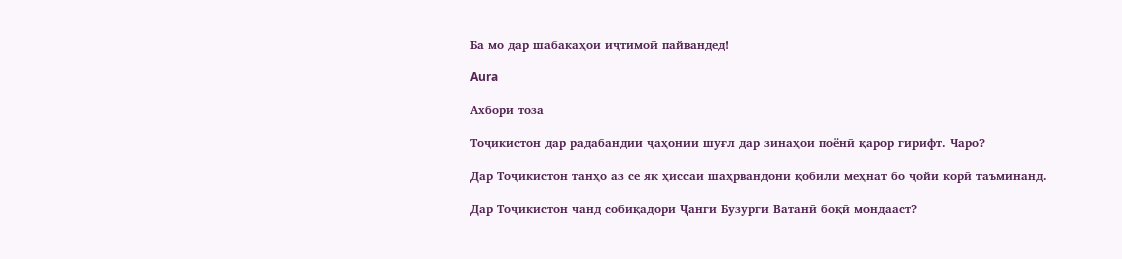Ба мо дар шабакаҳои иҷтимоӣ пайвандед!

Aura

Ахбори тоза

Тоҷикистон дар радабандии ҷаҳонии шуғл дар зинаҳои поёнӣ қарор гирифт. Чаро?

Дар Тоҷикистон танҳо аз се як ҳиссаи шаҳрвандони қобили меҳнат бо ҷойи корӣ таъминанд.

Дар Тоҷикистон чанд собиқадори Ҷанги Бузурги Ватанӣ боқӣ мондааст?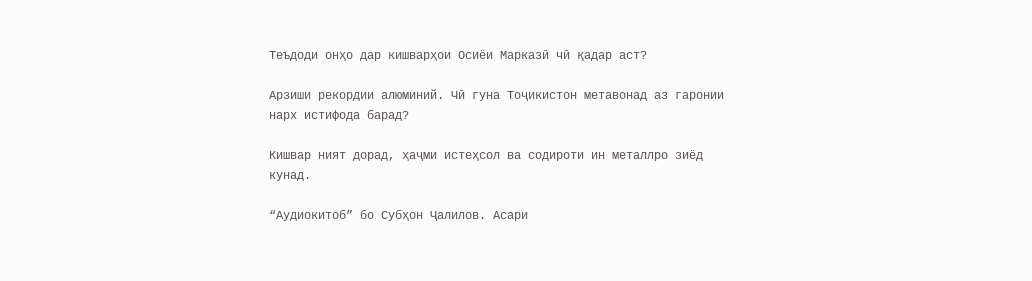Теъдоди онҳо дар кишварҳои Осиёи Марказӣ чӣ қадар аст?

Арзиши рекордии алюминий. Чӣ гуна Тоҷикистон метавонад аз гаронии нарх истифода барад?

Кишвар ният дорад, ҳаҷми истеҳсол ва содироти ин металлро зиёд кунад.

“Аудиокитоб” бо Субҳон Ҷалилов. Асари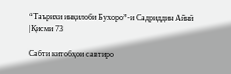“Таърихи инқилоби Бухоро”-и Садриддин Айнӣ |Қисми 73

Cабти китобҳои савтиро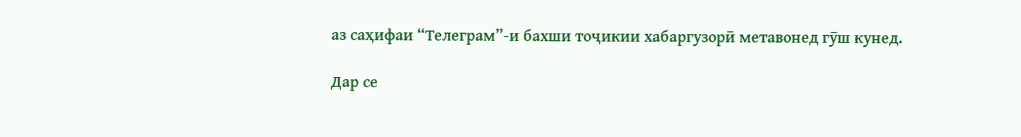аз саҳифаи “Телеграм”-и бахши тоҷикии хабаргузорӣ метавонед гӯш кунед.

Дар се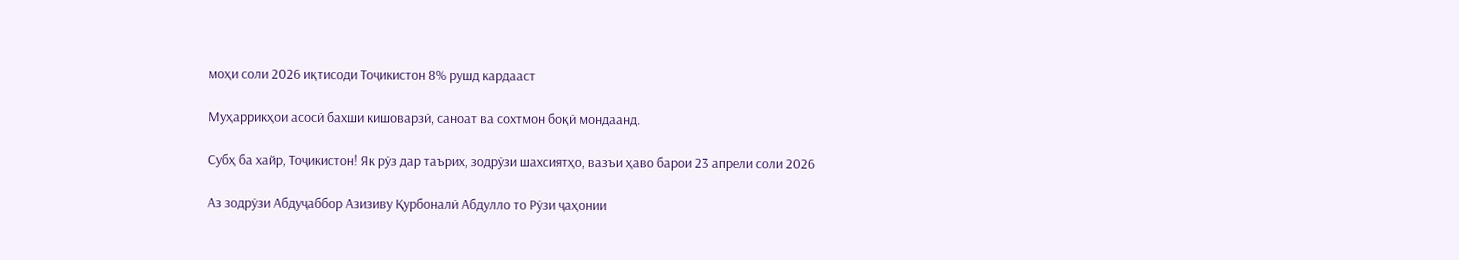моҳи соли 2026 иқтисоди Тоҷикистон 8% рушд кардааст

Муҳаррикҳои асосӣ бахши кишоварзӣ, саноат ва сохтмон боқӣ мондаанд.

Субҳ ба хайр, Тоҷикистон! Як рӯз дар таърих, зодрӯзи шахсиятҳо, вазъи ҳаво барои 23 апрели соли 2026

Аз зодрӯзи Абдуҷаббор Азизиву Қурбоналӣ Абдулло то Рӯзи ҷаҳонии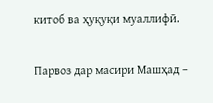китоб ва ҳуқуқи муаллифӣ.

Парвоз дар масири Машҳад –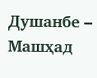Душанбе – Машҳад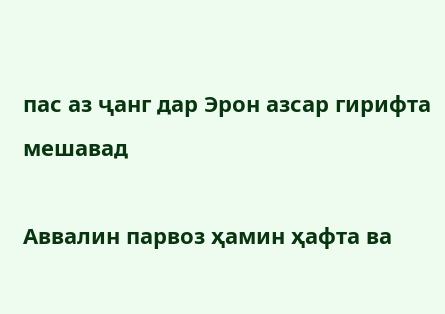пас аз ҷанг дар Эрон азсар гирифта мешавад

Аввалин парвоз ҳамин ҳафта ва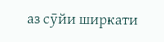аз сӯйи ширкати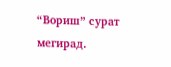“Вориш” сурат мегирад.